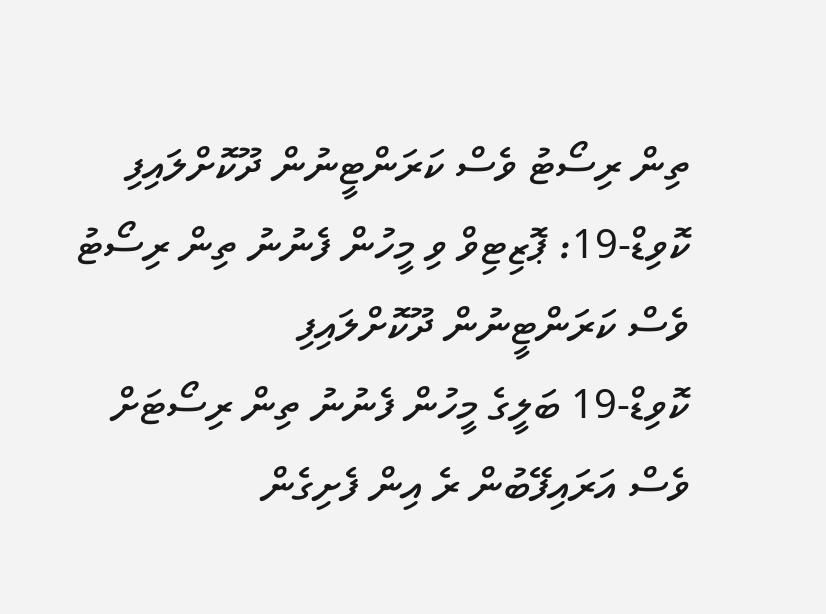ތިން ރިސޯޓު ވެސް ކަރަންޓީނުން ދޫކޮށްލައިފި
ކޮވިޑް-19: ޕޮޒިޓިވް ވި މީހުން ފެނުނު ތިން ރިސޯޓު ވެސް ކަރަންޓީނުން ދޫކޮށްލައިފި
ކޮވިޑް-19 ބަލީގެ މީހުން ފެނުނު ތިން ރިސޯޓަށް ވެސް އަރައިފޭބުން ރެ އިން ފެށިގެން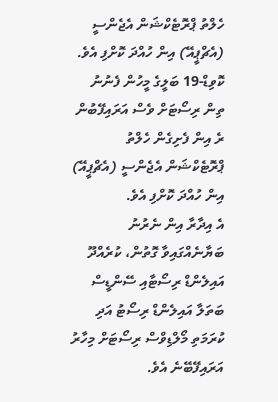ހެލްތު ޕްރޮޓެކްޝަން އެޖެންސީ (އެޗްޕީއޭ) އިން ހުއްދަ ކޮށްފި އެވެ.
ކޮވިޑް-19 ބަލީގެ މީހުން ފެނުނު ތިން ރިސޯޓަށް ވެސް އަރައިފޭބުން ރެ އިން ފެށިގެން ހެލްތު ޕްރޮޓެކްޝަން އެޖެންސީ (އެޗްޕީއޭ) އިން ހުއްދަ ކޮށްފި އެވެ.
އެ އިދާރާ އިން ނެރުނު ބަޔާނެއްގައިވާ ގޮތުން، ކުރެއްދޫ އައިލެންޑް ރިސޯޓާއި ސޭންޑީސް ބަތަލާ އައިލެންޑް ރިސޯޓު އަދި ކުރަމަތި މޯލްޑިވްސް ރިސޯޓަށް މިހާރު އަރައިފޭބޭނެ އެވެ.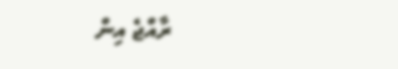ރާއްޖެ އިން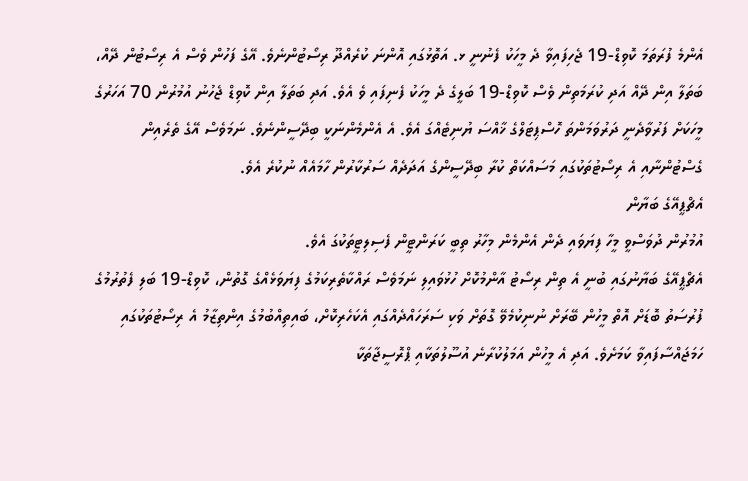އެންމެ ފުރަތަމަ ކޮވިޑް-19 ޖެހިފައިވާ ދެ މީހަކު ފެނުނީ ޅ. އަތޮޅުގައި އޮންނަ ކުރެއްދޫ ރިސޯޓުންނެވެ. އޭގެ ފަހުން ވެސް އެ ރިސޯޓުން ދޭއް، ބަތަލާ އިން ދޭއް އަދި ކުރަމަތިން ވެސް ކޮވިޑް-19 ބަލީގެ ދެ މީހަކު ފެނިފައި ވެ އެވެ. އަދި ބަތަލާ އިން ކޮވިޑް ޖެހުނު އުމުރުން 70 އަހަރުގެ މީހަކަށް ފަރުވާދެނީ ދަރުވަމަންތަ ހޮސްޕިޓަލްގެ ޚާއްސަ ޔުނިޓެއްގަ އެވެ. އެ އެންމެންނަކީ ބިދޭސީންނެވެ. ނަމަވެސް އޭގެ ތެރެއިން ގެސްޓުންނާއި އެ ރިސޯޓުތަކުގައި މަސައްކަތް ކުރާ ބިދޭސީންގެ އަދަދެއް ސަރުކާރުން ހާމައެއް ނުކުރެ އެވެ.
އެޗްޕީއޭގެ ބަޔާން
އުމުރުން ދުވަސްވީ މީހާ ފިޔަވައި ދެން އެންމެން މިހާރު ތިބީ ކަރަންޓީން ފެސިލިޓީތަކުގަ އެވެ.
އެޗްޕީއޭގެ ބަޔާނުގައި ބުނީ އެ ތިން ރިސޯޓު އާންމުކޮށް ހުޅުވައިލި ނަމަވެސް ރައްކާތެރިކަމުގެ ފިޔަވަޅެއްގެ ގޮތުން، ކޮވިޑް-19 ބަލި ފެތުރުމުގެ ފުރުސަތު ބޮޑަށް އޮތް މީހުން ބޭރަށް ނުނިކުމެވޭ ގޮތަށް ވަކި ސަރަހައްދެއްގައި އެކަހެރިކޮށް، ބައިތިއްބުމުގެ އިންތިޒާމު އެ ރިސޯޓުތަކުގައި ހަމަޖައްސާފައިވާ ކަމަށެވެ. އަދި އެ މީހުން އަމަލުކުރާނެ އުސޫލުތަކާއި ޕްރޮސީޖާތަކާ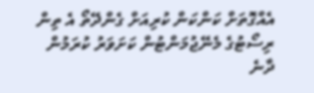އެއްގޮތަށް ކަންކަން ކުރިއަށް ގެންދޭތޯ އެ ތިން ރިސޯޓުގެ މެނޭޖުމަންޓުން ކަށަވަރު ކުރަމުން ދާނެ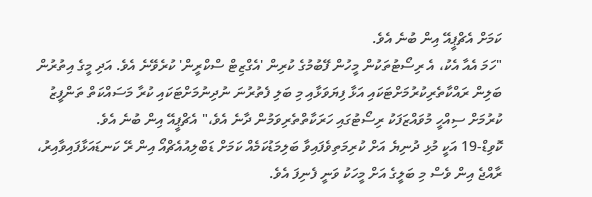ކަމަށް އެޗްޕީއޭ އިން ބުނެ އެވެ.
"ހަމަ އެއާ އެކު، އެ ރިސޯޓުތަކުން މީހުން ފޭބުމުގެ ކުރިން 'އެގްޒިޓް ސްކްރީން' ކުރެވޭނެ އެވެ. އަދި މީގެ އިތުރުން ބަލިން ރައްކާތެރިކުރުމަށްޓަކައި އަޅާ ފިޔަވަޅާއި މި ބަލި ފެތުރުނަ ނުދިނުމަށްޓަކައި ކުރާ މަސައްކަތް ތަންފީޒު ކުރުމަށް ސިއްހީ މުވައްޒަފަކު ރިސޯޓުގައި ހަރަކާތްތެރިވަމުން ދާނެ އެވެ،" އެޗްޕީއޭ އިން ބުނެ އެވެ.
ކޮވިޑް-19 އަކީ މުޅި ދުނިޔެ އަށް ކުރިމަތިވެފައިވާ ބަލިމަޑުކަމެއް ކަމަށް ޑަބްލިއުއެޗްއޯ އިން ރޭ ކަނޑައަޅާފައިވާއިރު، ރާއްޖެ އިން ވެސް މި ބަލީގެ އަށް މީހަކު ވަނީ ފެނިފަ އެވެ.